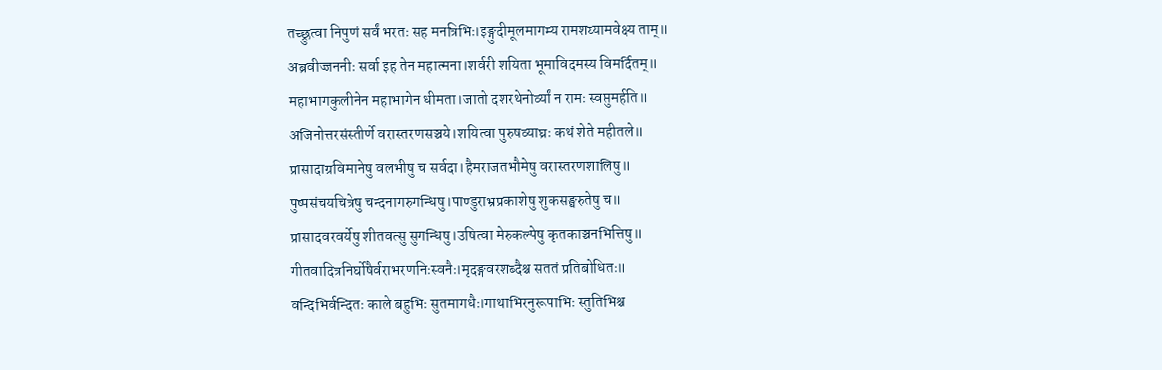तच्छ्रुत्वा निपुणं सर्वं भरतः सह मनत्रिभिः।इङ्गुदीमूलमागम्य रामशय्यामवेक्ष्य ताम्॥
अब्रवीज्जननीः सर्वा इह तेन महात्मना।शर्वरी शयिता भूमाविदमस्य विमर्दितम्॥
महाभागकुलीनेन महाभागेन धीमता।जातो दशरथेनोर्व्यां न रामः स्वप्तुमर्हति॥
अजिनोत्तरसंस्तीर्णे वरास्तरणसञ्चये।शयित्वा पुरुषव्याघ्रः कथं शेते महीतले॥
प्रासादाग्रविमानेषु वलभीषु च सर्वदा।हैमराजतभौमेषु वरास्तरणशालिषु॥
पुष्पसंचयचित्रेषु चन्दनागरुगन्धिषु।पाण्डुराभ्रप्रकाशेषु शुकसङ्घरुतेषु च॥
प्रासादवरवर्येषु शीतवत्सु सुगन्धिषु।उषित्वा मेरुकल्पेषु कृतकाञ्चनभित्तिषु॥
गीतवादित्रनिर्घोषैर्वराभरणनिःस्वनैः।मृदङ्गवरशब्दैश्च सततं प्रतिबोधितः॥
वन्दिभिर्वन्दितः काले बहुभिः सुतमागधैः।गाथाभिरनुरूपाभिः स्तुतिभिश्च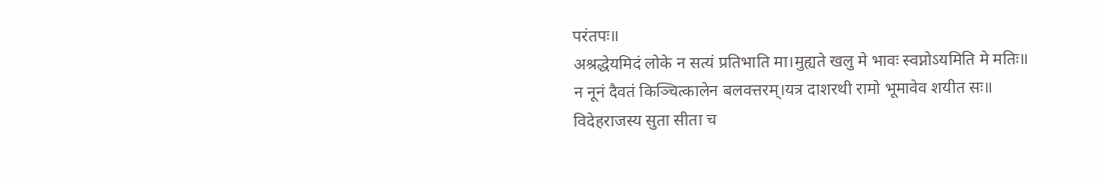परंतपः॥
अश्रद्धेयमिदं लोके न सत्यं प्रतिभाति मा।मुह्यते खलु मे भावः स्वप्नोऽयमिति मे मतिः॥
न नूनं दैवतं किञ्चित्कालेन बलवत्तरम्।यत्र दाशरथी रामो भूमावेव शयीत सः॥
विदेहराजस्य सुता सीता च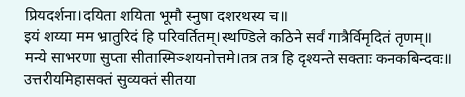प्रियदर्शना।दयिता शयिता भूमौ स्नुषा दशरथस्य च॥
इयं शय्या मम भ्रातुरिदं हि परिवर्तितम्।स्थण्डिले कठिने सर्वं गात्रैर्विमृदितं तृणम्॥
मन्ये साभरणा सुप्ता सीतास्मिञ्शयनोत्तमे।तत्र तत्र हि दृश्यन्ते सक्ताः कनकबिन्दवः॥
उत्तरीयमिहासक्तं सुव्यक्तं सीतया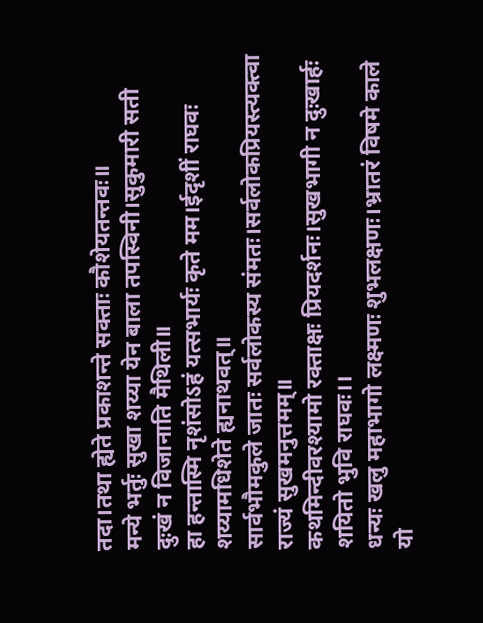तदा।तथा ह्येते प्रकाशन्ते सक्ताः कौशेयतन्तवः॥
मन्ये भर्तुः सुखा शय्या येन बाला तपस्विनी।सुकुमारी सती दुःखं न विजानाति मैथिली॥
हा हन्तास्मि नृशंसोऽहं यत्सभार्यः कृते मम।ईदृशीं राघवः शय्यामधिशेते ह्यनाथवत्॥
सार्वभौमकुले जातः सर्वलोकस्य संमतः।सर्वलोकप्रियस्त्यक्त्वा राज्यं सुखमनुत्तमम्॥
कथमिन्दीवरश्यामो रक्ताक्षः प्रियदर्शनः।सुखभागी न दुःखार्हः शयितो भुवि राघवः।।
धन्यः खलु महाभागो लक्ष्मणः शुभलक्षणः।भ्रातरं विषमे काले यो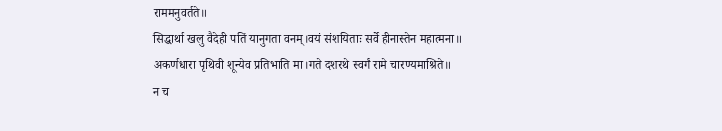राममनुवर्तते॥
सिद्धार्था खलु वैदेही पतिं यानुगता वनम्।वयं संशयिताः सर्वे हीनास्तेन महात्मना॥
अकर्णधारा पृथिवी शून्येव प्रतिभाति मा।गते दशरथे स्वर्गं रामे चारण्यमाश्रिते॥
न च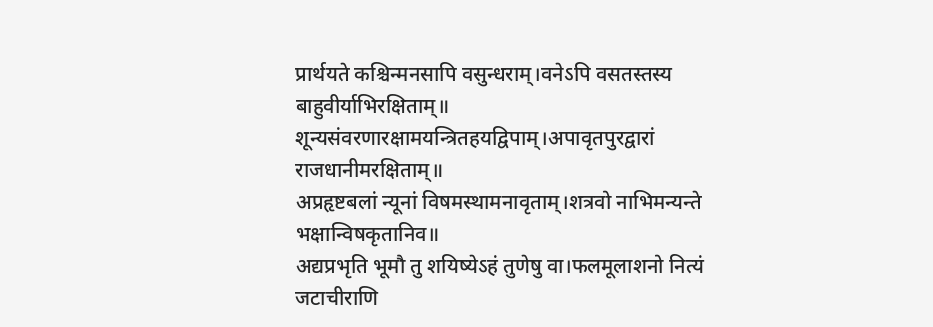प्रार्थयते कश्चिन्मनसापि वसुन्धराम्।वनेऽपि वसतस्तस्य बाहुवीर्याभिरक्षिताम्॥
शून्यसंवरणारक्षामयन्त्रितहयद्विपाम्।अपावृतपुरद्वारां राजधानीमरक्षिताम्॥
अप्रहृष्टबलां न्यूनां विषमस्थामनावृताम्।शत्रवो नाभिमन्यन्ते भक्षान्विषकृतानिव॥
अद्यप्रभृति भूमौ तु शयिष्येऽहं तुणेषु वा।फलमूलाशनो नित्यं जटाचीराणि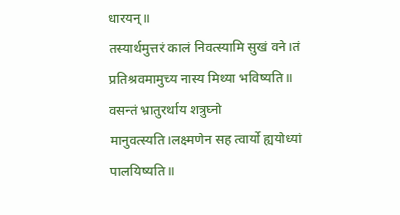धारयन्॥
तस्यार्थमुत्तरं कालं निवत्स्यामि सुखं वने।तं प्रतिश्रवमामुच्य नास्य मिथ्या भविष्यति॥
वसन्तं भ्रातुरर्थाय शत्रुघ्नो मानुवत्स्यति।लक्ष्मणेन सह त्वार्यो ह्ययोध्यां पालयिष्यति॥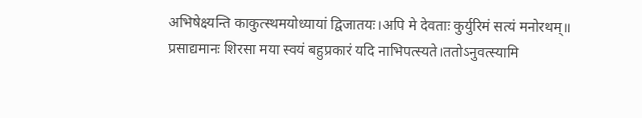अभिषेक्ष्यन्ति काकुत्स्थमयोध्यायां द्विजातयः।अपि मे देवताः कुर्युरिमं सत्यं मनोरथम्॥
प्रसाद्यमानः शिरसा मया स्वयं बहुप्रकारं यदि नाभिपत्स्यते।ततोऽनुवत्स्यामि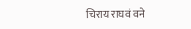चिराय राघवं वने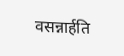वसन्नार्हति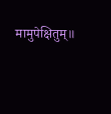मामुपेक्षितुम्॥